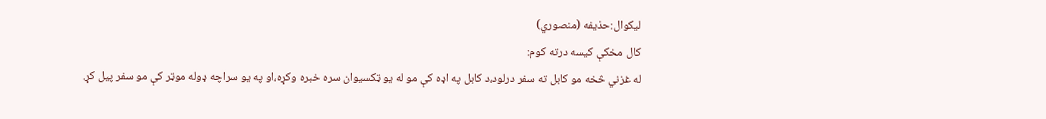لیکوال:حذیفه (منصوري)
کال مخکې کیسه درته کوم:
له غزني څخه مو کابل ته سفر درلود،د کابل په اډه کې مو له یو ټکسیوان سره خبره وکړه،او په یو سراچه ډوله موټر کې مو سفر پیل کړ.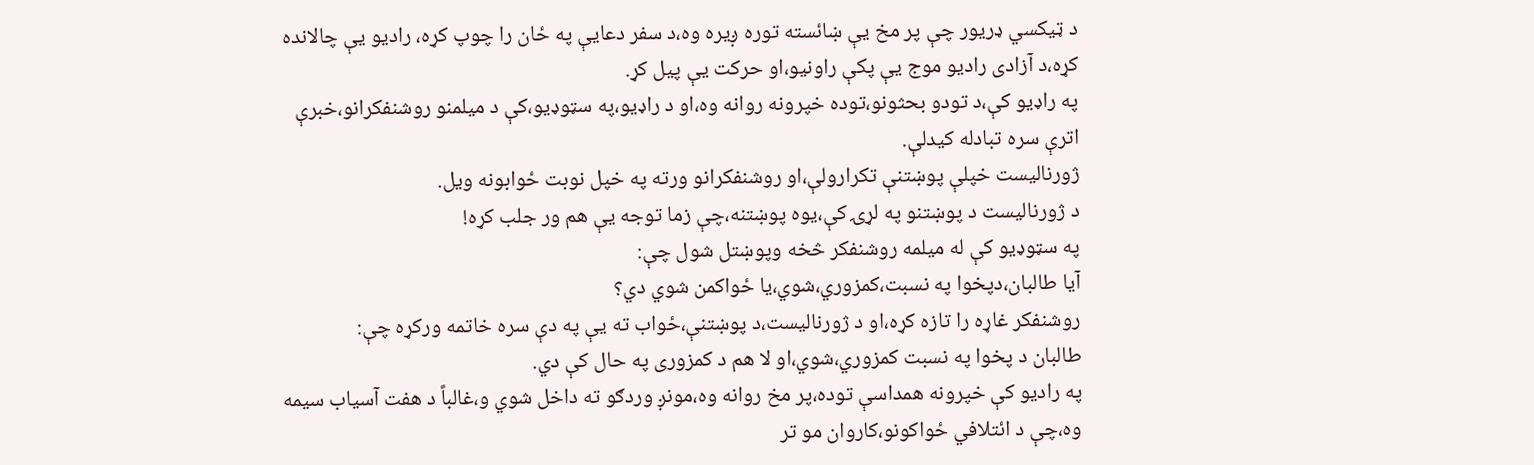د ټیکسي ډریور چې پر مخ یې ښائسته توره ږیره وه،د سفر دعایې په ځان را چوپ کړه، رادیو یې چالانده کړه،د آزادی رادیو موج یې پکې راونیو،او حرکت یې پیل کړ.
په راډیو کې،د تودو بحثونو،توده خپرونه روانه وه،او د راډیو،په سټوډیو،کې د میلمنو روشنفکرانو،خبرې اترې سره تبادله کیدلې.
ژورنالیست خپلې پوښتنې تکرارولې،او روشنفکرانو ورته په خپل نوبت ځوابونه ویل.
د ژورنالیست د پوښتنو په لړۍ کې،یوه پوښتنه،چې زما توجه یې هم ور جلب کړه!
په سټوډیو کې له میلمه روشنفکر څخه وپوښتل شول چې:
آیا طالبان،دپخوا په نسبت،کمزوري،شوي،یا ځواکمن شوي دي؟
روشنفکر غاړه را تازه کړه،او د ژورنالیست،د پوښتنې،ځواب ته یې په دې سره خاتمه ورکړه چې:
طالبان د پخوا په نسبت کمزوري،شوي،او لا هم د کمزوری په حال کې دي.
په رادیو کې خپرونه همداسې توده،پر مخ روانه وه،مونږ وردګو ته داخل شوي و،غالباً د هفت آسیاب سیمه وه،چې د ائتلافي ځواکونو،کاروان مو تر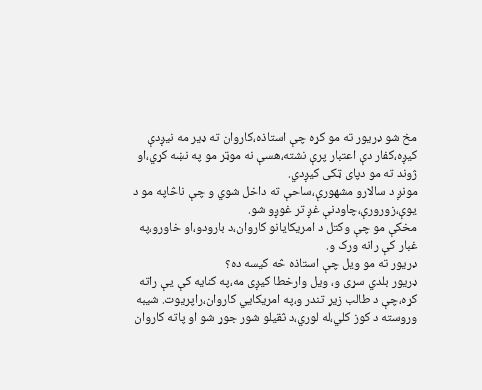مخ شو ډریور ته مو کړه چې استاذه،کاروان ته ډیر مه نیږدې کیږه،کفار دې اعتبار پرې نشته،هسې نه موټر مو په نښه کړي،او ژوند ته مو دپای ټکی کیږدي.
مونږ د سالارو مشهورې،ساحې ته داخل شوي و چې ناڅاپه مو د یوې،زورورې،چاودنې غږ تر غوږو شو.
مخکې مو چې وکتل د امریکایانو کاروان،د بارودو،او خاورو،په غبار کې رانه ورک و.
ډریور ته مو ویل چې استاذه څه کیسه ده؟
ډریور بلدي سړی و، ویل وارخطا کیږی مه،په کنایه کې یې راته کړه،چې د طالب زیړ تندر و،په امریکایي کاروان،راپریوت. شیبه وروسته د کوز کلي،له لوري،د ثقیلو شور جوړ شو او پاته کاروان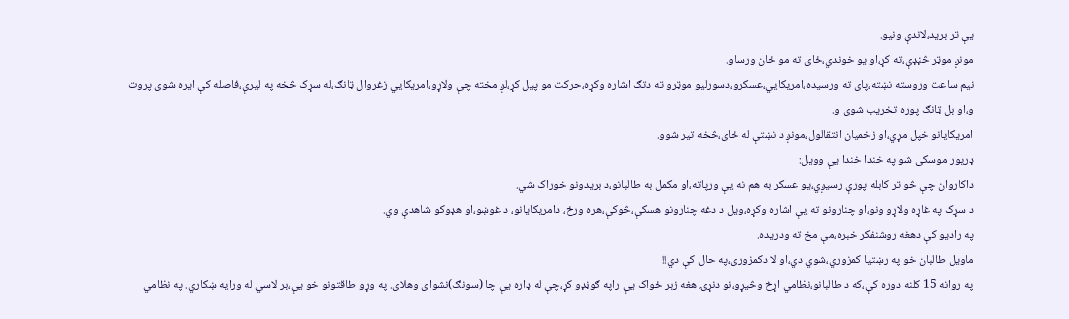یې تر برید،لاندې ونیو.
مونږ موټر څڼډې،ته کړ،او یو خوندي،ځای ته مو ځان ورساو.
نیم ساعت وروسته نښته،پای ته ورسیده،امریکایي،عسکرو،دسورلیو موټرو ته دتګ اشاره وکړه،حرکت مو پیل کړ،لږ مخته چې ولاړو،امریکایي زغروال ټانګ،له سړک څخه په لیرې،فاصله کې ایره شوی پروت و،او بل ټانګ پوره تخریب شوی و.
امریکایانو خپل مړي،او زخمیان انتقالول،مونږ د نښتې له ځای،څخه تیر شوو.
ډریور موسکی شو په خندا خندا یې وویل:
داکاروان چې څو تر کابله پورې رسیږي،یو عسکر به هم نه یې ورپاته،او مکمل به طالبانو،د بریدونو خوراک شي.
د سړک په غاړه ولاړو ونو،او چنارونو ته یې اشاره وکړه،ویل د دغه چنارونو هسکې،څوکې،هره ورځ، دامریکایانو، د غوښو،او هډوکو شاهدې وي.
په رادیو کې دهغه روشنفکر خبره،مې مخ ته ودریده.
ماویل طالبان خو په رښتیا کمزوري،شوي دي،او لا دکمزوری،په حال کې دي!!
په روانه 15 کلنه دوره کې،که د طالبانو،نظامي اړخ وڅیړو،نو دنړۍ هغه زبر ځواک یې راپه ګوڼډو کړ،چې له ډاره یې چا (سونګ)نشوای وهلای. په وړو طاقتونو خو یې،بر لاسي له ورایه ښکاري. په نظامي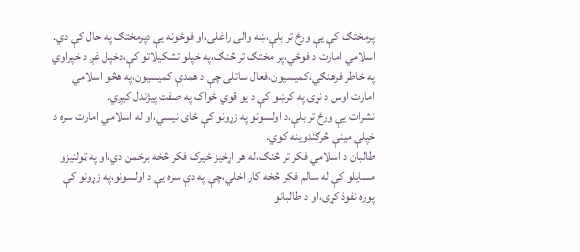پرمختګ کې یې ورځ تر بلې،ښه والی راغلی،او فوځونه یې دپرمختګ په حال کې دي. اسلامي امارت د فوځي،پر مختګ تر څنګ،په خپلو تشکیلاتو کې،دخپل غږ د خپراوي په خاطر فرهنګي،کمیسیون،فعال ساتلی چې د همدې کمیسیون،په هڅو اسلامي امارت اوس د نړۍ په کرښو کې د یو قوي ځواک په صفت پیژندل کیږي.
نشرات یې ورځ تر بلې،د اولسونو په زړونو کې ځای نیسي،او له اسلامي امارت سره د خپلې مینې څرګندوینه کوي.
طالبان د اسلامي فکر تر څنګ،له هر اړخیز ځیرک فکر څخه برخمن دي،او په ټولنیزو مسایلو کې له سالم فکر څخه کار اخلي،چې په دې سره یې د اولسونو،په زړونو کې پوره نفوذ کړی،او د طالبانو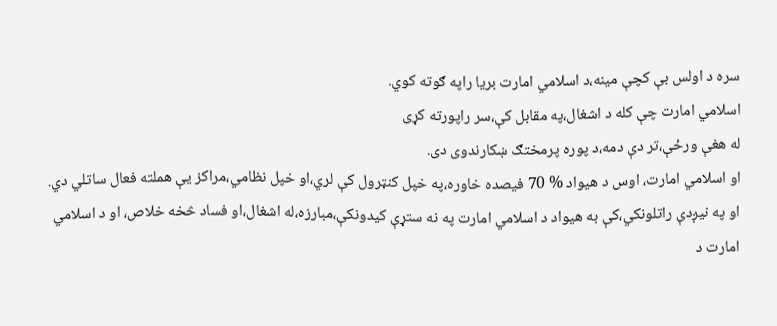سره د اولس بې کچې مینه،د اسلامي امارت بریا راپه ګوته کوي.
اسلامي امارت چې کله د اشغال،په مقابل کې،سر راپورته کړی
له هغې ورځې،تر دې دمه،د پوره پرمختګ ښکارندوی دی.
او اسلامي امارت، اوس د هیواد % 70 فیصده خاوره،په خپل کنټرول کې لري،او خپل نظامي،مراکز یې هملته فعال ساتلي دي.
او په نیږدې راتلونکي،کې به هیواد د اسلامي امارت په نه ستړې کیدونکې،مبارزه،له اشغال،او فساد څخه خلاص، او د اسلامي امارت د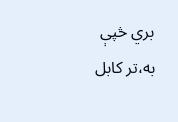بري څپې به،تر کابل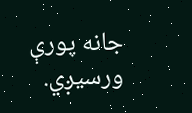جانه پورې ورسیږي.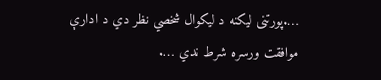….پورتنی لیکنه د لیکوال شخصي نظر دي د ادارې موافقت ورسره شرط ندي ….